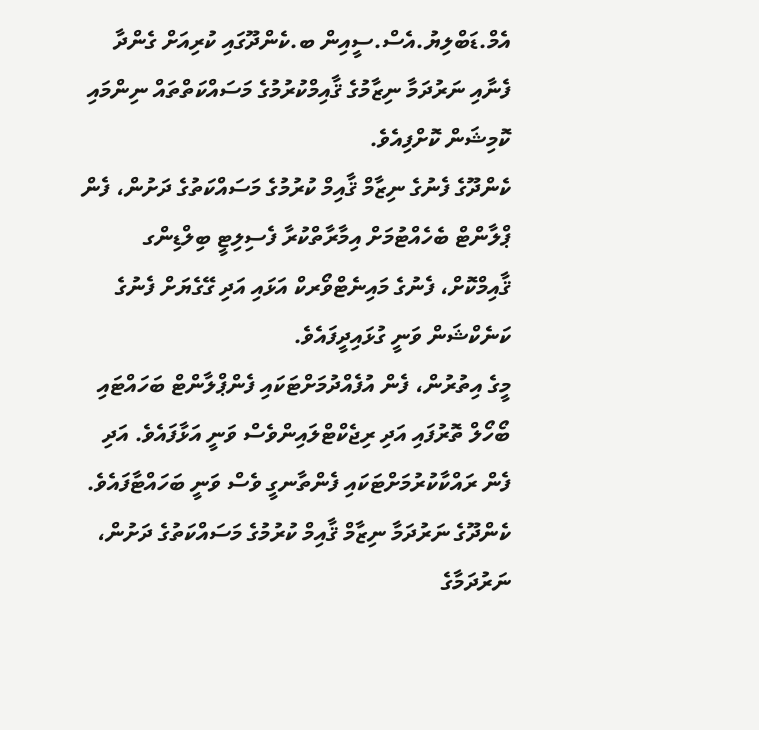އެމް.ޑަބްލިޔު.އެސް.ސީއިން ބ.ކެންދޫގައި ކުރިއަށް ގެންދާ ފެނާއި ނަރުދަމާ ނިޒާމުގެ ޤާއިމްކުރުމުގެ މަސައްކަތްތައް ނިންމައި ކޮމިޝަން ކޮށްފިއެވެ.
ކެންދޫގެ ފެނުގެ ނިޒާމް ޤާއިމް ކުރުމުގެ މަސައްކަތުގެ ދަށުން، ފެން ޕްލާންޓް ބެހެއްޓުމަށް އިމާރާތްކުރާ ފެސިލިޓީ ބިލްޑިންގ ޤާއިމްކޮށް، ފެނުގެ މައިނެޓްވޯރކް އަޅައި އަދި ގޭގެޔަށް ފެނުގެ ކަނެކްޝަން ވަނީ ގުޅައިދީފައެވެ.
މީގެ އިތުރުން، ފެން އުފެއްދުމަށްޓަކައި ފެންޕްލާންޓް ބަހައްޓައި ބޯހޯލް ތޮރުފައި އަދި ރިޖެކްޓްލައިންވެސް ވަނީ އަޅާފައެވެ. އަދި ފެން ރައްކާކުރުމަށްޓަކައި ފެންތާނގީ ވެސް ވަނީ ބަހައްޓާފައެވެ.
ކެންދޫގެ ނަރުދަމާ ނިޒާމް ޤާއިމް ކުރުމުގެ މަސައްކަތުގެ ދަށުން، ނަރުދަމާގެ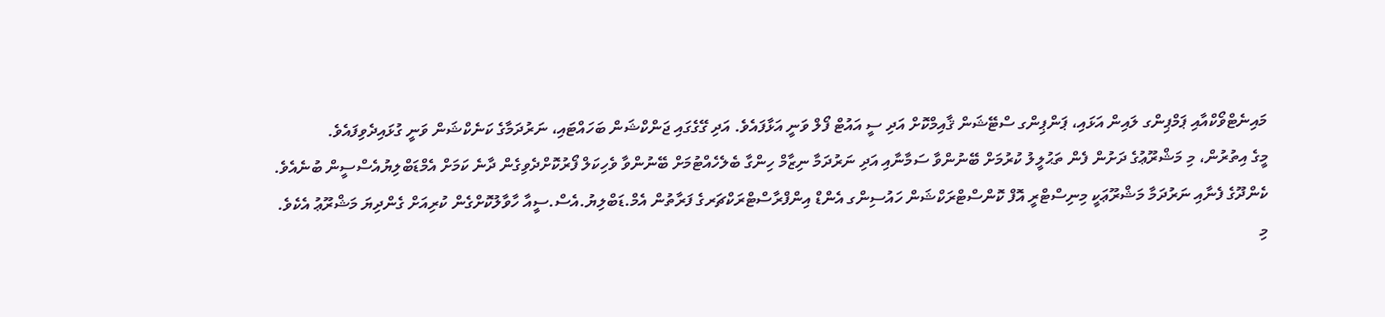މައިނެޓްވޯކްއާއި ޕަމްޕިންގ ލައިން އަޅައި، ޕަންޕިންގ ސްޓޭޝަން ޤާއިމްކޮށް އަދި ސީ އައުޓް ފޯލް ވަނީ އަޅާފައެވެ. އަދި ގޭގެގައި ޖަންކްޝަން ބަހައްޓައި، ނަރުދަމާގެ ކަނެކްޝަން ވަނީ ގުޅައިދެވިފައެވެ.
މީގެ އިތުރުން، މި މަޝްރޫޢުގެ ދަށުން ފެން ތަޙުލީލު ކުރުމަށް ބޭނުންވާ ސަމާނާއި އަދި ނަރުދަމާ ނިޒާމް ހިންގާ ބެލެހެއްޓުމަށް ބޭނުންވާ ވެހިކަލް ފޯރުކޮށްދެވިގެން ދާނެ ކަމަށް އެމްޑަބްލިޔުއެސްސީން ބުނެއެވެ.
ކެންދޫގެ ފެނާއި ނަރުދަމާ މަޝްރޫޢަކީ މިނިސްޓްރީ އޮފް ކޮންސްޓްރަކްޝަން ހައުސިންގ އެންޑް އިންފްރާސްޓްރަކްޗަރގެ ފަރާތުން އެމް.ޑަބްލިޔު.އެސް.ސީއާ ހާވާލުކޮށްގެން ކުރިއަށް ގެންދިޔަ މަޝްރޫޢު އެކެވެ. މި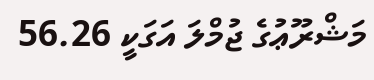މަޝްރޫޢުގެ ޖުމްލަ އަގަކީ 56.26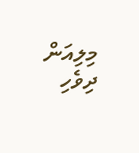މިލިއަން ދިވެހި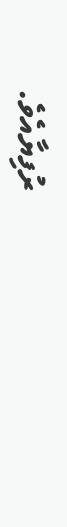ރުފިޔާއެވެ.